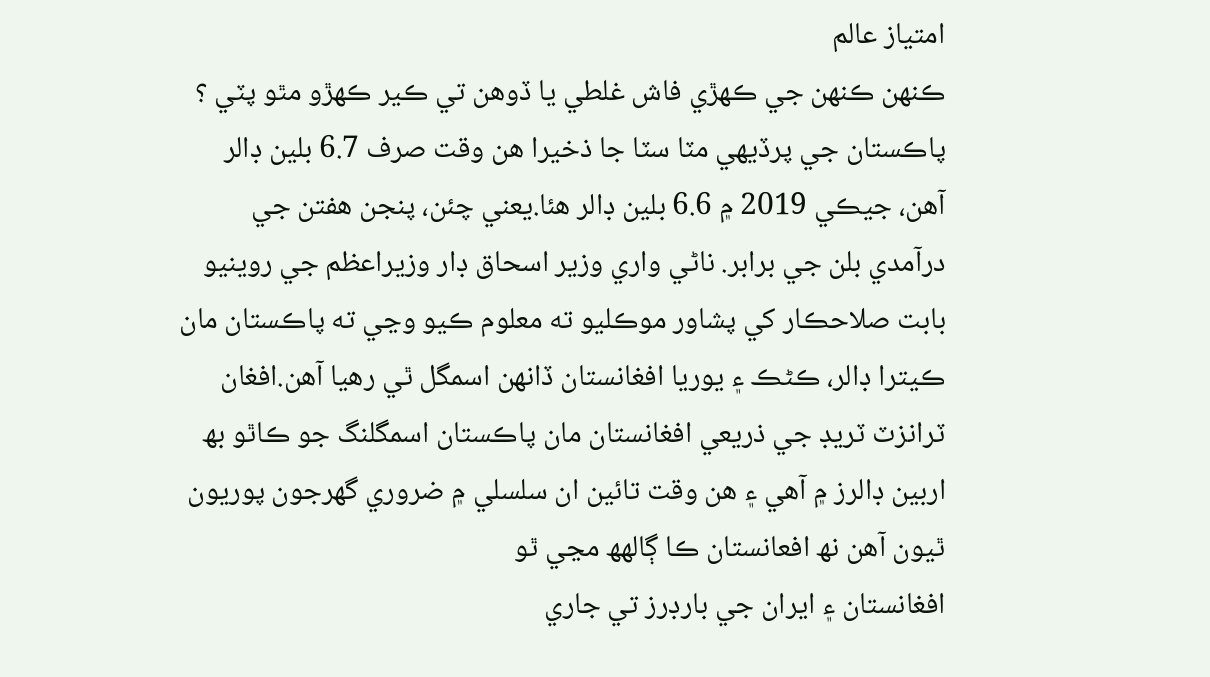امتياز عالم
ڪنھن ڪنھن جي ڪهڙي فاش غلطي يا ڏوهن تي ڪير ڪھڙو مٿو پٽي ؟ پاڪستان جي پرڏيهي مٽا سٽا جا ذخيرا هن وقت صرف 6.7 بلين ڊالر آهن، جيڪي 2019 ۾ 6.6 بلين ڊالر هئا.يعني چئن، پنجن ھفتن جي درآمدي بلن جي برابر. ناڻي واري وزير اسحاق ڊار وزيراعظم جي روينيو بابت صلاحڪار کي پشاور موڪليو ته معلوم ڪيو وڃي ته پاڪستان مان ڪيترا ڊالر، ڪڻڪ ۽ يوريا افغانستان ڏانھن اسمگل ٿي رهيا آهن.افغان ٽرانزٽ ٽريڊ جي ذريعي افغانستان مان پاڪستان اسمگلنگ جو ڪاٿو بھ اربين ڊالرز ۾ آھي ۽ ھن وقت تائين ان سلسلي ۾ ضروري گھرجون پوريون ٿيون آھن نھ افعانستان ڪا ڳالھھ مڃي ٿو
افغانستان ۽ ايران جي بارڊرز تي جاري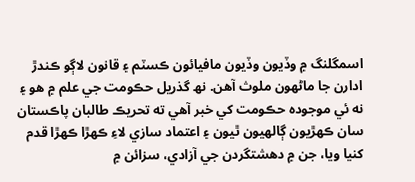اسمگلنگ ۾ وڏيون وڏيون مافيائون ڪسٽم ۽ قانون لاڳو ڪندڙ ادارن جا ماڻھون ملوث آهن. نھ گذريل حڪومت جي علم ۾ ھو ۽ نه ئي موجوده حڪومت کي خبر آهي ته تحريڪ طالبان پاڪستان سان ڪهڙيون ڳالهيون ٿيون ۽ اعتماد سازي لاءِ ڪهڙا ڪھڙا قدم کنيا ويا، جن ۾ دهشتگردن جي آزادي، سزائن ۾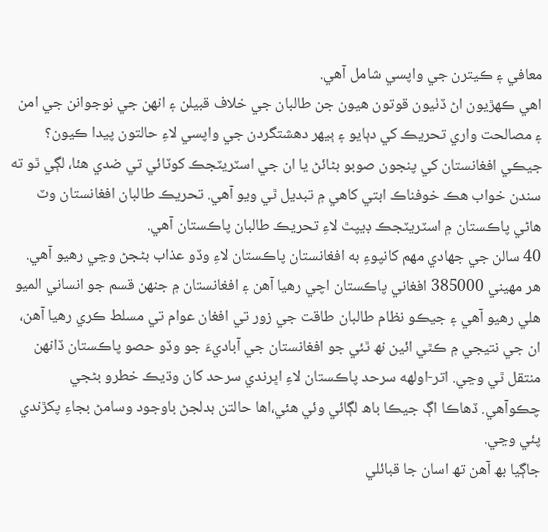معافي ۽ ڪيترن جي واپسي شامل آهي.
اھي ڪهڙيون اڻ ڏٺيون قوتون هيون جن طالبان جي خلاف قبيلن ۽ انهن جي نوجوانن جي امن ۽ مصالحت واري تحريڪ کي دٻايو ۽ ٻيھر دهشتگردن جي واپسي لاءِ حالتون پيدا ڪيون؟ جيڪي افغانستان کي پنجون صوبو بڻائڻ يا ان جي اسٽريٽجڪ کوٽائي تي ضدي هئا، لڳي ٿو ته سندن خواب هڪ خوفناڪ ابتي کاھي ۾ تبديل ٿي ويو آهي. تحريڪ طالبان افغانستان وٽ هاڻي پاڪستان ۾ اسٽريٽجڪ ڊيپٿ لاءِ تحريڪ طالبان پاڪستان آهي.
40 سالن جي جهادي مهم کانپوءِ به افغانستان پاڪستان لاءِ وڏو عذاب بڻجڻ وڃي رهيو آهي. هر مهيني 385000 افغاني پاڪستان اچي رهيا آهن ۽ افغانستان ۾ جنهن قسم جو انساني الميو هلي رهيو آهي ۽ جيڪو نظام طالبان طاقت جي زور تي افغان عوام تي مسلط ڪري رهيا آهن، ان جي نتيجي ۾ ڪٿي ائين نھ ٿئي جو افغانستان جي آباديءَ جو وڏو حصو پاڪستان ڏانهن منتقل ٿي وڃي. اتر-اولهه سرحد پاڪستان لاءِ اڀرندي سرحد کان وڌيڪ خطرو بڻجي چڪوآهي. ڏهاڪا اڳ جيڪا باھ لڳائي وئي ھئي،اھا حالتن بدلجڻ باوجود وسامڻ بجاءِ پکڙندي پئي وڃي.
جاڳيا بھ آھن تھ اسان جا قبائلي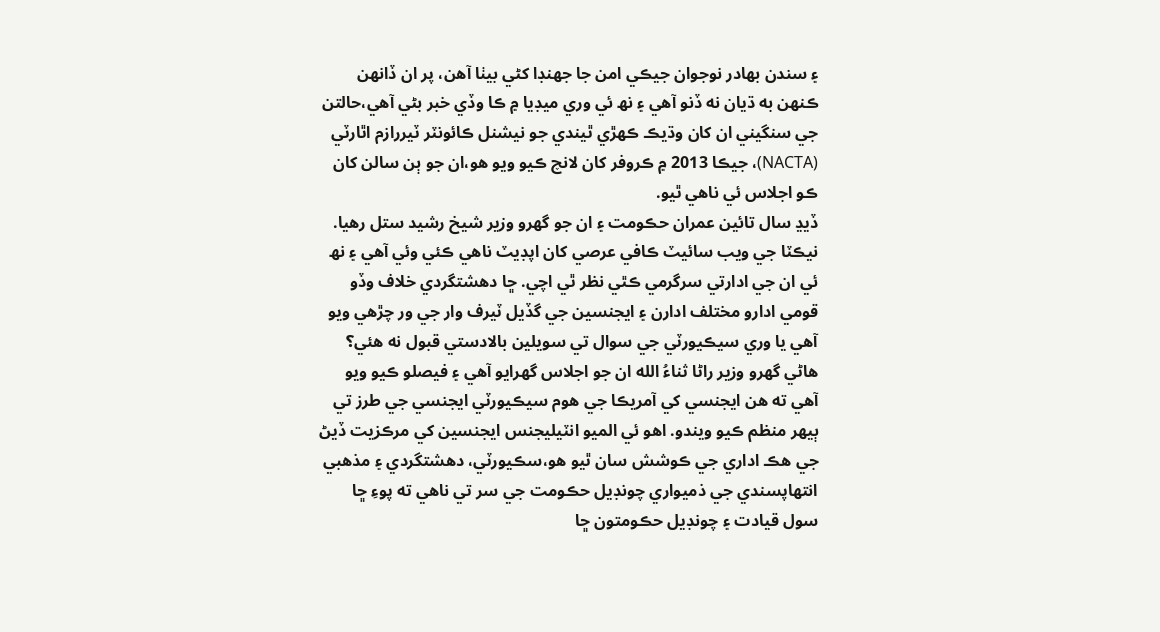۽ سندن بهادر نوجوان جيڪي امن جا جهنڊا کڻي بيٺا آهن، پر ان ڏانهن ڪنهن به ڌيان نه ڏنو آھي ۽ نھ ئي وري ميڊيا ۾ ڪا وڏي خبر بڻي آھي،حالتن جي سنگيني ان کان وڌيڪ ڪھڙي ٿيندي جو نيشنل ڪائونٽر ٽيررازم اٿارٽي (NACTA)، جيڪا 2013 ۾ ڪروفر کان لانچ ڪيو ويو ھو،ان جو ٻن سالن کان ڪو اجلاس ئي ناھي ٿيو.
ڏيڍ سال تائين عمران حڪومت ۽ ان جو گهرو وزير شيخ رشيد ستل رهيا. نيڪٽا جي ويب سائيٽ ڪافي عرصي کان اپڊيٽ ناھي ڪئي وئي آهي ۽ نھ ئي ان جي ادارتي سرگرمي ڪٿي نظر ٿي اچي. ڇا دهشتگردي خلاف وڏو قومي ادارو مختلف ادارن ۽ ايجنسين جي گڏيل ٽيرف وار جي ور چڙھي ويو آھي يا وري سيڪيورٽي جي سوال تي سويلين بالادستي قبول نه هئي؟
هاڻي گهرو وزير راڻا ثناءُ الله ان جو اجلاس گهرايو آهي ۽ فيصلو ڪيو ويو آهي ته هن ايجنسي کي آمريڪا جي هوم سيڪيورٽي ايجنسي جي طرز تي ٻيهر منظم ڪيو ويندو. اهو ئي الميو انٽيليجنس ايجنسين کي مرڪزيت ڏيڻ جي هڪ اداري جي ڪوشش سان ٿيو ھو،سڪيورٽي، دهشتگردي ۽ مذهبي انتهاپسندي جي ذميواري چونڊيل حڪومت جي سر تي ناهي ته پوءِ ڇا سول قيادت ۽ چونڊيل حڪومتون ڇا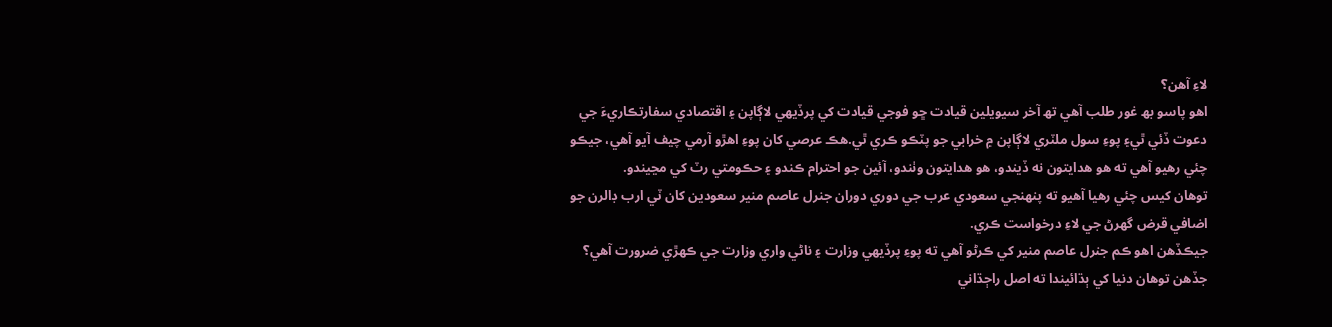لاءِ آهن؟
اهو پاسو بھ غور طلب آھي تھ آخر سيويلين قيادت ڇو فوجي قيادت کي پرڏيھي لاڳاپن ۽ اقتصادي سفارتڪاريءَ جي دعوت ڏئي ٿي۽ پوءِ سول ملٽري لاڳاپن ۾ خرابي جو پٽڪو ڪري ٿي.ھڪ عرصي کان پوءِ اهڙو آرمي چيف آيو آهي، جيڪو چئي رهيو آهي ته هو هدايتون نه ڏيندو، هو هدايتون وٺندو، آئين جو احترام ڪندو ۽ حڪومتي رٽ کي مڃيندو.
توهان کيس چئي رهيا آهيو ته پنھنجي سعودي عرب جي دوري دوران جنرل عاصم منير سعودين کان ٽي ارب ڊالرن جو اضافي قرض گھرڻ جي لاءِ درخواست ڪري.
جيڪڏهن اهو ڪم جنرل عاصم منير کي ڪرڻو آهي ته پوءِ پرڏيهي وزارت ۽ ناڻي واري وزارت جي ڪهڙي ضرورت آهي؟ جڏهن توهان دنيا کي ٻڌائيندا ته اصل راڄڌاني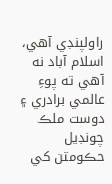راولپنڊي آهي، اسلام آباد نه آھي ته پوءِ عالمي برادري ۽ دوست ملڪ چونڊيل حڪومتن کي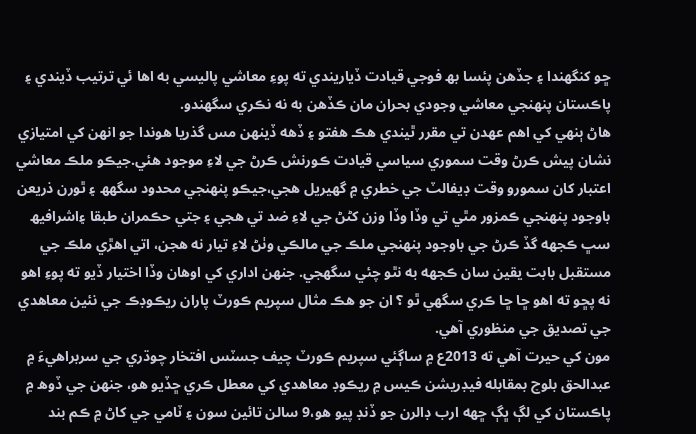ڇو کنگھندا ۽ جڏهن پئسا بھ فوجي قيادت ڏياريندي ته پوءِ معاشي پاليسي به اھا ئي ترتيب ڏيندي ۽ پاڪستان پنهنجي معاشي وجودي بحران مان ڪڏهن به نه نڪري سگھندو.
ھاڻ ٻنھي کي اهم عهدن تي مقرر ٿيندي هڪ هفتو ۽ ڏهه ڏينهن مس گذريا ھوندا جو انھن کي امتيازي نشان پيش ڪرڻ وقت سموري سياسي قيادت ڪورنش ڪرڻ جي لاءِ موجود هئي.جيڪو ملڪ معاشي اعتبار کان سمورو وقت ڊيفالٽ جي خطري ۾ گھيريل ھجي،جيڪو پنھنجي محدود سگھھ ۽ ٿورن ذريعن باوجود پنھنجي ڪمزور مٿي تي وڏا وڏا وزن کڻڻ جي لاءِ ضد تي ھجي ۽ جتي حڪمران طبقا ۽اشرافيھ سڀ ڪجهه گڏ ڪرڻ جي باوجود پنهنجي ملڪ جي مالڪي وٺڻ لاءِ تيار نه هجن، اتي اهڙي ملڪ جي مستقبل بابت يقين سان ڪجهه به نٿو چئي سگهجي. جنھن اداري کي اوھان وڏا اختيار ڏيو ته پوءِ اهو نه پڇو ته اهو ڇا ڇا ڪري سگھي ٿو ؟ ان جو هڪ مثال سپريم ڪورٽ پاران ريڪوڊڪ جي نئين معاهدي جي تصديق جي منظوري آهي.
مون کي حيرت آهي ته 2013ع ۾ ساڳئي سپريم ڪورٽ چيف جسٽس افتخار چوڌري جي سربراهيءَ ۾ عبدالحق بلوچ بمقابله فيڊريشن ڪيس ۾ ريڪوڊ معاهدي کي معطل ڪري ڇڏيو ھو، جنهن جي ڏوھ ۾ پاڪستان کي لڳ ڀڳ ڇهه ارب ڊالرن جو ڏنڊ پيو ھو،9 سالن تائين سون ۽ ٽامي جي کاڻ ۾ ڪم بند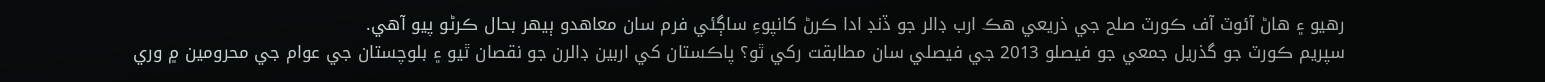رهيو ۽ هاڻ آئوٽ آف ڪورٽ صلح جي ذريعي هڪ ارب ڊالر جو ڏنڊ ادا ڪرڻ کانپوءِ ساڳئي فرم سان معاهدو ٻيهر بحال ڪرڻو پيو آھي.
سپريم ڪورٽ جو گذريل جمعي جو فيصلو 2013 جي فيصلي سان مطابقت رکي ٿو؟ پاڪستان کي اربين ڊالرن جو نقصان ٿيو ۽ بلوچستان جي عوام جي محرومين ۾ وري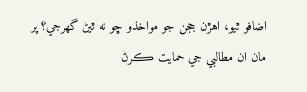اضافو ٿيو، اهڙن ججن جو مواخذو ڇو نه ٿيڻ گھرجي؟ پر مان ان مطالبي جي حمايت ڪرڻ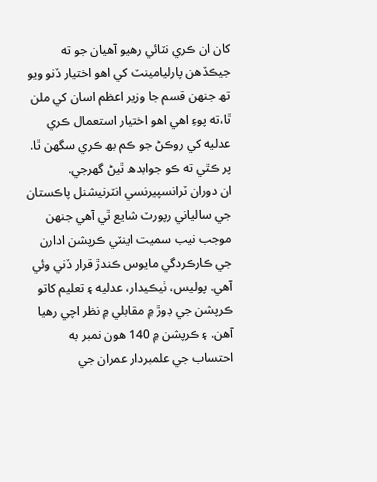کان ان ڪري نٽائي رھيو آھيان جو ته جيڪڏهن پارليامينٽ کي اھو اختيار ڏنو ويو تھ جنهن قسم جا وزير اعظم اسان کي ملن ٿا،ته پوءِ اهي اھو اختيار استعمال ڪري عدليه کي روڪڻ جو ڪم بھ ڪري سگھن ٿا. پر ڪٿي ته ڪو جوابدھ ٿيڻ گهرجي.
ان دوران ٽرانسپيرنسي انٽرنيشنل پاڪستان جي سالياني رپورٽ شايع ٿي آهي جنهن موجب نيب سميت اينٽي ڪرپشن ادارن جي ڪارڪردگي مايوس ڪندڙ قرار ڏني وئي آهي. پوليس، ٺيڪيدار، عدليه ۽ تعليم کاتو ڪرپشن جي ڊوڙ ۾ مقابلي ۾ نظر اچي رهيا آهن. ۽ ڪرپشن ۾ 140 هون نمبر به احتساب جي علمبردار عمران جي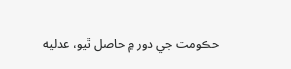حڪومت جي دور ۾ حاصل ٿيو، عدليه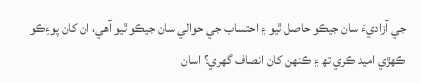جي آزاديءَ سان جيڪو حاصل ٿيو ۽ احتساب جي حوالي سان جيڪو ٿيو آهي، ان کان پوءِڪو ڪهڙي اميد ڪري تھ ۽ ڪنهن کان انصاف گهري؟ اسان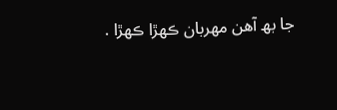جا بھ آھن مھربان ڪھڙا ڪھڙا .